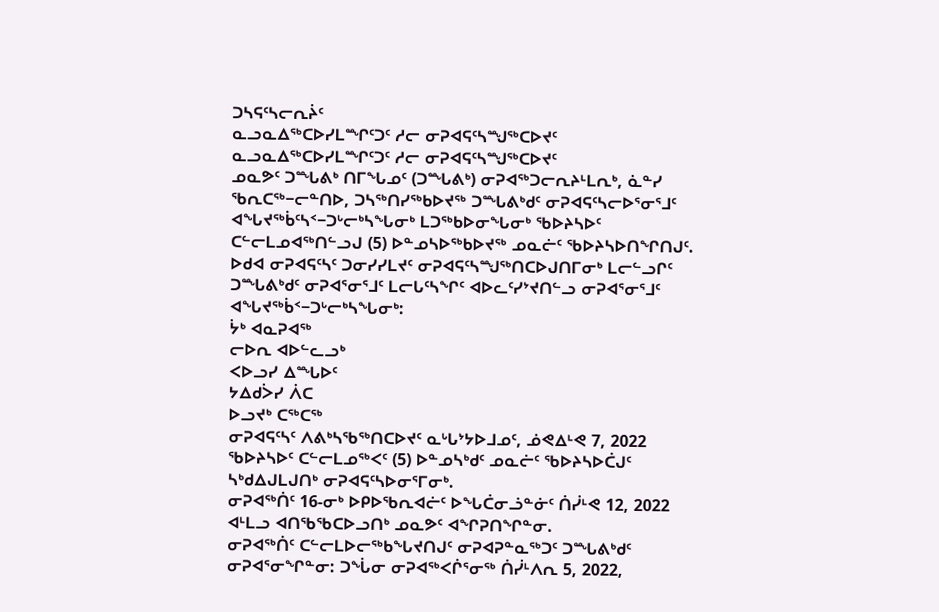ᑐᓴᕋᑦᓴᓕᕆᔩᑦ
ᓇᓗᓇᐃᖅᑕᐅᓯᒪᙱᑦᑐᑦ ᓱᓕ ᓂᕈᐊᕋᑦᓴᙳᖅᑕᐅᔪᑦ
ᓇᓗᓇᐃᖅᑕᐅᓯᒪᙱᑦᑐᑦ ᓱᓕ ᓂᕈᐊᕋᑦᓴᙳᖅᑕᐅᔪᑦ
ᓄᓇᕗᑦ ᑐᙵᕕᒃ ᑎᒥᖓᓄᑦ (ᑐᙵᕕᒃ) ᓂᕈᐊᖅᑐᓕᕆᔨᒻᒪᕆᒃ, ᓈᓐᓯ ᖃᕆᑕᖅ−ᓕᓐᑎᐅ, ᑐᓴᖅᑎᓯᖅᑲᐅᔪᖅ ᑐᙵᕕᒃᑯᑦ ᓂᕈᐊᕋᑦᓴᓕᐅᕐᓂᕐᒧᑦ ᐊᖓᔪᖅᑳᑦᓴᑉ−ᑐᒡᓕᒃᓴᖓᓂᒃ ᒪᑐᖅᑲᐅᓂᖓᓂᒃ ᖃᐅᔨᓴᐅᑦ ᑕᓪᓕᒪᓄᐊᖅᑎᓪᓗᒍ (5) ᐅᓐᓄᓴᐅᖅᑲᐅᔪᖅ ᓄᓇᓖᑦ ᖃᐅᔨᓴᐅᑎᖏᑎᒍᑦ.
ᐅᑯᐊ ᓂᕈᐊᕋᑦᓴᑦ ᑐᓂᓯᓯᒪᔪᑦ ᓂᕈᐊᕋᑦᓴᙳᖅᑎᑕᐅᒍᑎᒥᓂᒃ ᒪᓕᓪᓗᒋᑦ ᑐᙵᕕᒃᑯᑦ ᓂᕈᐊᕐᓂᕐᒧᑦ ᒪᓕᒐᑦᓴᖏᑦ ᐊᐅᓚᑦᓯᔾᔪᑎᓪᓗ ᓂᕈᐊᕐᓂᕐᒧᑦ ᐊᖓᔪᖅᑳᑉ−ᑐᒡᓕᒃᓴᖓᓂᒃ:
ᔮᒃ ᐊᓇᕈᐊᖅ
ᓕᐅᕆ ᐊᐅᓪᓚᓗᒃ
ᐸᐅᓗᓯ ᐃᙵᐅᑦ
ᔭᐃᑯᐴᓯ ᐲᑕ
ᐅᓗᔪᒃ ᑕᖅᑕᖅ
ᓂᕈᐊᕋᑦᓴᑦ ᐱᕕᒃᓴᖃᖅᑎᑕᐅᔪᑦ ᓇᒡᒐᔾᔭᐅᒧᓄᑦ, ᓅᕙᐃᒻᕙ 7, 2022 ᖃᐅᔨᓴᐅᑦ ᑕᓪᓕᒪᓄᖅᐸᑦ (5) ᐅᓐᓄᓴᒃᑯᑦ ᓄᓇᓖᑦ ᖃᐅᔨᓴᐅᑖᒍᑦ ᓴᒃᑯᐃᒍᒪᒍᑎᒃ ᓂᕈᐊᕋᑦᓴᐅᓂᕐᒥᓂᒃ.
ᓂᕈᐊᖅᑏᑦ 16-ᓂᒃ ᐅᑭᐅᖃᕆᐊᓖᑦ ᐅᖓᑖᓂᓘᓐᓃᑦ ᑏᓰᒻᕙ 12, 2022 ᐊᒻᒪᓗ ᐊᑎᖃᖃᑕᐅᓗᑎᒃ ᓄᓇᕗᑦ ᐊᖏᕈᑎᖏᓐᓂ.
ᓂᕈᐊᖅᑏᑦ ᑕᓪᓕᒪᐅᓕᖅᑲᖓᔪᑎᒍᑦ ᓂᕈᐊᕈᓐᓇᖅᑐᑦ ᑐᙵᕕᒃᑯᑦ ᓂᕈᐊᕐᓂᖏᓐᓂ: ᑐᖔᓂ ᓂᕈᐊᖅᐸᒌᕐᓂᖅ ᑏᓰᒻᐱᕆ 5, 2022,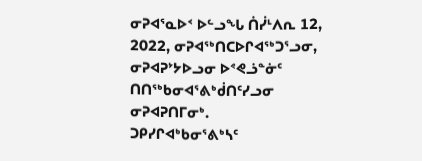ᓂᕈᐊᕐᓇᐅᑉ ᐅᓪᓗᖓ ᑏᓰᒻᐱᕆ 12, 2022, ᓂᕈᐊᖅᑎᑕᐅᒋᐊᖅᑐᕐᓗᓂ, ᓂᕈᐊᕈᔾᔭᐅᓗᓂ ᐅᕝᕙᓘᓐᓃᑦ ᑎᑎᖅᑲᓂᐊᕐᕕᒃᑰᑎᑦᓯᓗᓂ ᓂᕈᐊᕈᑎᒥᓂᒃ.
ᑐᑭᓯᒋᐊᒃᑲᓂᕐᕕᒃᓴᑦ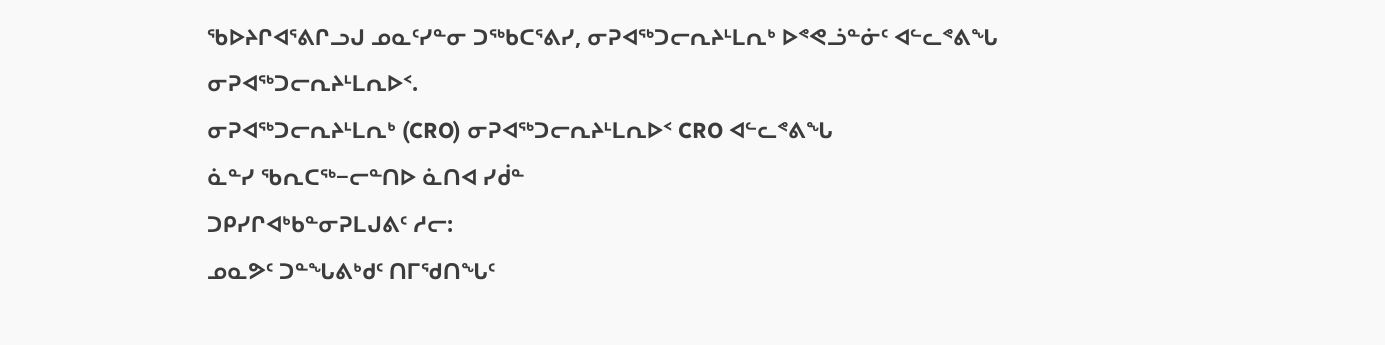ᖃᐅᔨᒋᐊᕐᕕᒋᓗᒍ ᓄᓇᑦᓯᓐᓂ ᑐᖅᑲᑕᕐᕕᓯ, ᓂᕈᐊᖅᑐᓕᕆᔨᒻᒪᕆᒃ ᐅᕝᕙᓘᓐᓃᑦ ᐊᓪᓚᕝᕕᖓ ᓂᕈᐊᖅᑐᓕᕆᔨᒻᒪᕆᐅᑉ.
ᓂᕈᐊᖅᑐᓕᕆᔨᒻᒪᕆᒃ (CRO) ᓂᕈᐊᖅᑐᓕᕆᔨᒻᒪᕆᐅᑉ CRO ᐊᓪᓚᕝᕕᖓ
ᓈᓐᓯ ᖃᕆᑕᖅ−ᓕᓐᑎᐅ ᓈᑎᐊ ᓯᑰᓐ
ᑐᑭᓯᒋᐊᒃᑲᓐᓂᕈᒪᒍᕕᑦ ᓱᓕ:
ᓄᓇᕗᑦ ᑐᓐᖓᕕᒃᑯᑦ ᑎᒥᖁᑎᖓᑦ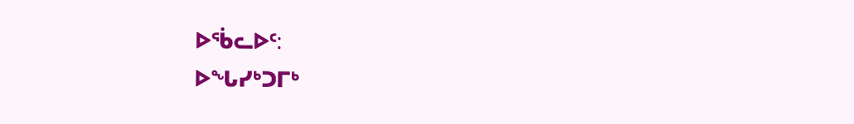ᐅᖄᓚᐅᑦ:
ᐅᖓᓯᒃᑐᒥᒃ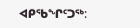ᐊᑭᖃᖏᑦᑐᖅ: